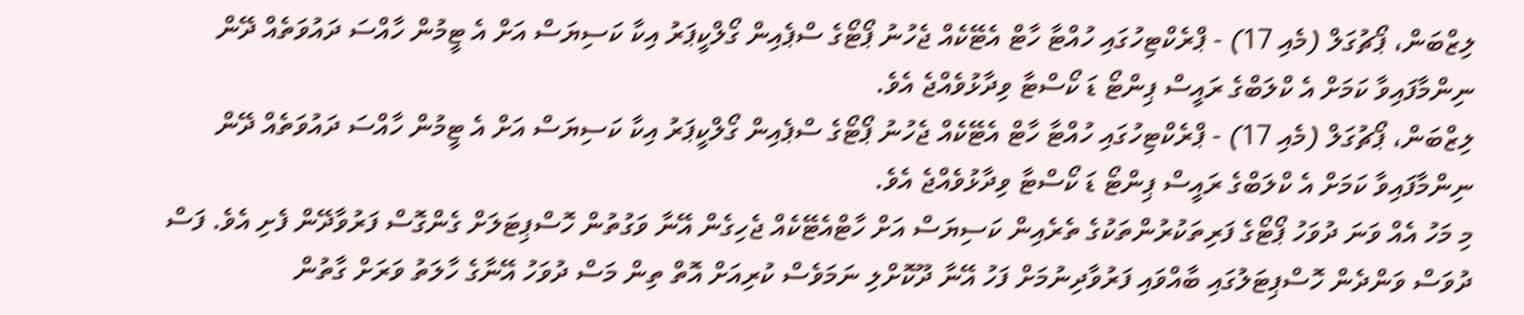ލިޒްބަން، ޕޯޗުގަލް (މެއި 17) - ޕްރެކްޓިހުގައި ހުއްޓާ ހާޓް އެޓޭކެއް ޖެހުނު ޕޯޓޯގެ ސްޕެއިން ގޯލްކީޕަރު އިކާ ކަސިޔަސް އަށް އެ ޓީމުން ހާއްސަ ދައުވަތެއް ދޭން ނިންމާފައިވާ ކަމަށް އެ ކްލަބްގެ ރައީސް ޕިންޓޯ ޑަ ކޯސްޓާ ވިދާޅުވެއްޖެ އެވެ.
ލިޒްބަން، ޕޯޗުގަލް (މެއި 17) - ޕްރެކްޓިހުގައި ހުއްޓާ ހާޓް އެޓޭކެއް ޖެހުނު ޕޯޓޯގެ ސްޕެއިން ގޯލްކީޕަރު އިކާ ކަސިޔަސް އަށް އެ ޓީމުން ހާއްސަ ދައުވަތެއް ދޭން ނިންމާފައިވާ ކަމަށް އެ ކްލަބްގެ ރައީސް ޕިންޓޯ ޑަ ކޯސްޓާ ވިދާޅުވެއްޖެ އެވެ.
މި މަހު އެއް ވަނަ ދުވަހު ޕޯޓޯގެ ފަރިތަކުރުންތަކުގެ ތެރެއިން ކަސިޔަސް އަށް ހާޓްއެޓޭކެއް ޖެހިގެން އޭނާ ވަގުތުން ހޮސްޕިޓަލަށް ގެންގޮސް ފަރުވާދޭން ފެށި އެވެ. ފަސް ދުވަސް ވަންދެން ހޮސްޕިޓަލުގައި ބާއްވައި ފަރުވާދިނުމަށް ފަހު އޭނާ ދޫކޮށްލި ނަމަވެސް ކުރިއަށް އޮތް ތިން މަސް ދުވަހު އޭނާގެ ހާލަތު ވަރަށް ގާތުން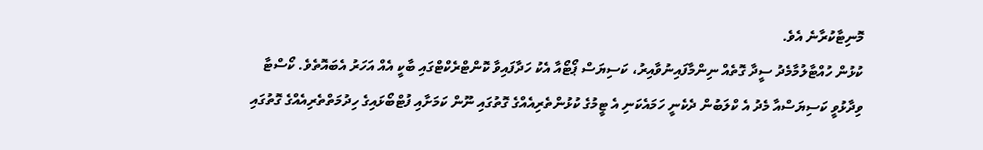މޮނިޓާކުރާނެ އެވެ.
ކުޅުން ހުއްޓާލުމާމެދު ސީދާ ގޮތެއް ނިންމާފައިނުވާއިރު، ކަސިޔަސް ޕޯޓޯއާ އެކު ހަދާފައިވާ ކޮންޓްރެކްޓްގައި ބާކީ އެއް އަހަރު އެބައޮތެވެ. ކޯސްޓާ ވިދާޅުވީ ކަސިޔަސްއާ މެދު އެ ކްލަބުން ދެކެނީ ހަމައެކަނި އެ ޓީމުގެ ކުޅުންތެރިއެއްގެ ގޮތުގައި ނޫން ކަމަށާއި ފުޓްބޯޅައިގެ ހިދުމަތްތެރިއެއްގެ ގޮތުގައި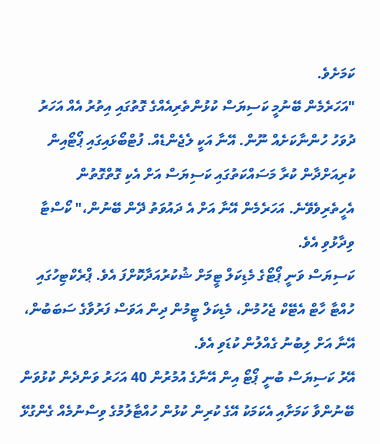ކަމަށެވެ.
"އަހަރެމެން ބޭނުމީ ކަސިޔަސް ކުޅުންތެރިއެއްގެ ގޮތުގައި އިތުރު އެއް އަހަރު ދުވަހު ހުންނާކަށެއް ނޫން. އޭނާ އަކީ ލެޖެންޑެއް. ފުޓްބޯޅައިގައި ޕޯޓޯއިން ކުރިއަށްދާން ކުރާ މަސައްކަތުގައި ކަސިޔަސް އަށް އެކި ގޮތްގޮތުން އެހީތެރިވެވޭނެ. އަހަރެމެން އޭނާ އަށް އެ ދައުވަތު ދޭން ބޭނުން،" ކޯސްޓާ ވިދާޅުވި އެވެ.
ކަސިޔަސް ވަނީ ޕޯޓޯގެ މެޑިކަލް ޓީމަށް ޝުކުރުއަދާކޮށްފަ އެވެ. ޕްރެކްޓިހުގައި ހުއްޓާ ހާޓް އެޓޭކް ޖެހުމުން، މެޑިކަލް ޓީމުން ދިން އަވަސް ފަރުވާގެ ސަބަބުން، އޭނާ އަށް ލިބުނު ގެއްލުން ކުޑަވި އެވެ.
އޭރު ކަސިޔަސް ބުނީ ޕޯޓޯ އިން އޭނާގެ އުމުރުން 40 އަހަރު ވަންދެން ކުޅުވަން ބޭނުންވާ ކަމަށާއި އެކަމަކު އޭގެ ކުރިން ކުޅުން ހުއްޓާލުމުގެ ވިސްނުމެއް ގެންގުޅޭ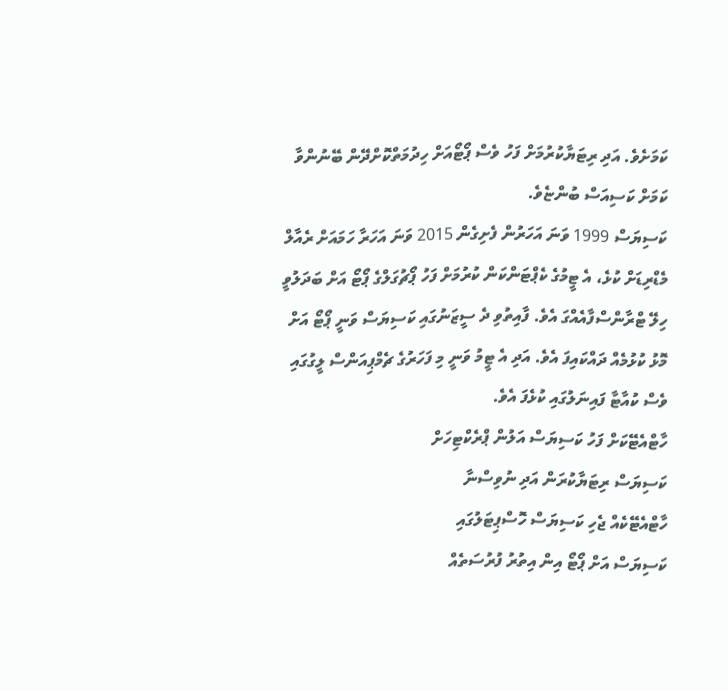ކަމަށެވެ. އަދި ރިޓަޔާކުރުމަށް ފަހު ވެސް ޕޯޓޯއަށް ހިދުމަތްކޮށްދޭން ބޭނުންވާ ކަމަށް ކަސިއަސް ބުންޏެވެ.
ކަސިޔަސް 1999 ވަނަ އަހަރުން ފެށިގެން 2015 ވަނަ އަހަރާ ހަމައަށް ރެއާލް މެޑްރިޑަށް ކުޅެ، އެ ޓީމުގެ ކެޕްޓަންކަން ކުރުމަށް ފަހު ޕޯޗުގަލްގެ ޕޯޓޯ އަށް ބަދަލުވީ ހިލޭ ޓްރާންސްފާއެއްގަ އެވެ. ފާއިތުވި ދެ ސީޒަނުގައި ކަސިޔަސް ވަނީ ޕޯޓޯ އަށް މޮޅު ކުޅުމެއް ދައްކައިފަ އެވެ. އަދި އެ ޓީމު ވަނީ މި ފަހަރުގެ ޗެމްޕިއަންސް ލީގުގައި ވެސް ކުއާޓާ ފައިނަލުގައި ކުޅެފަ އެވެ.
ހާޓްއެޓޭކަށް ފަހު ކަސިޔަސް އަލުން ޕްރެކްޓިހަށް
ކަސިޔަސް ރިޓަޔާކުރަން އަދި ނުވިސްނާ
ހާޓްއެޓޭކެއް ޖެހި ކަސިޔަސް ހޮސްޕިޓަލުގައި
ކަސިޔަސް އަށް ޕޯޓޯ އިން އިތުރު ފުރުސަތެއް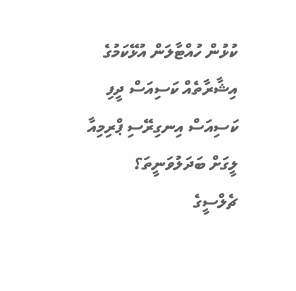ކުޅުން ހުއްޓާލަން އުޅޭކަމުގެ އިޝާރާތެއް ކަސިއަސް ދީފި
ކަސިއަސް އިނގިރޭސި ޕްރިމިއާ ލީގަށް ބަދަލުވަނީތަ؟
ޗެލްސީގެ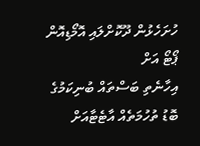ހުށަހެޅުން ދޫކޮށްލައި އޮމޯޑިއޮން ޕޯޓޯ އަށް
އިހާނެތި ބަސްތައް ބުނިކަމުގެ ބޮޑު ތުހުމަތެއް އާޓެޓާއަށް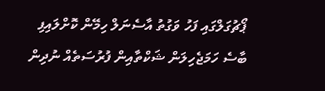ޕޯޗުގަލްގައި ފަހު ވަގުތު އާސެނަލް ހިމޭން ކޮށްލައިފި
ބާސެ ހަމަޖެހިލަން ޝަކްތާއިން ފުރުސަތެއް ނުދިން